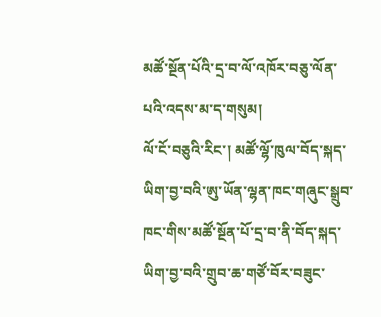མཚོ་སྔོན་པོའི་དྲ་བ་ལོ་འཁོར་བཅུ་ལོན་པའི་འདས་མ་ད་གསུམ།
ལོ་ངོ་བཅུའི་རིང་། མཚོ་ལྷོ་ཁུལ་བོད་སྐད་ཡིག་བྱ་བའི་ཨུ་ཡོན་ལྷན་ཁང་གཞུང་སྒྲུབ་ཁང་གིས་མཚོ་སྔོན་པོ་དྲ་བ་ནི་བོད་སྐད་ཡིག་བྱ་བའི་གྲུབ་ཆ་གཙོ་བོར་བཟུང་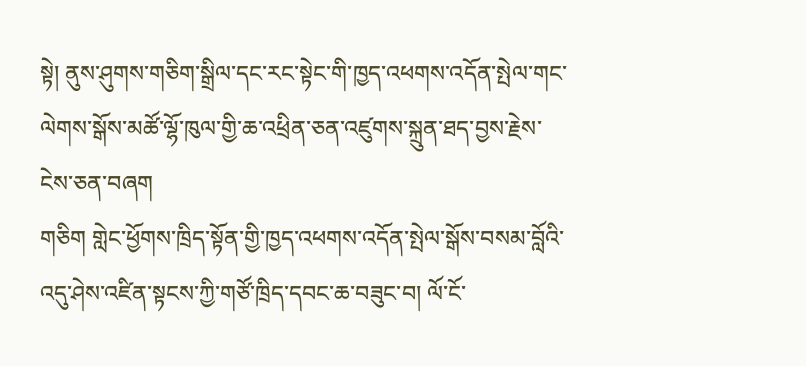སྟེ། ནུས་ཤུགས་གཅིག་སྒྲིལ་དང་རང་སྟེང་གི་ཁྱད་འཕགས་འདོན་སྤེལ་གང་ལེགས་སྒོས་མཚོ་ལྷོ་ཁུལ་གྱི་ཆ་འཕྲིན་ཅན་འཛུགས་སྐྲུན་ཐད་བྱས་རྗེས་ངེས་ཅན་བཞག
གཅིག གླེང་ཕྱོགས་ཁྲིད་སྟོན་གྱི་ཁྱད་འཕགས་འདོན་སྤེལ་སྒོས་བསམ་བློའི་འདུ་ཤེས་འཛིན་སྟངས་ཀྱི་གཙོ་ཁྲིད་དབང་ཆ་བཟུང་བ། ལོ་ངོ་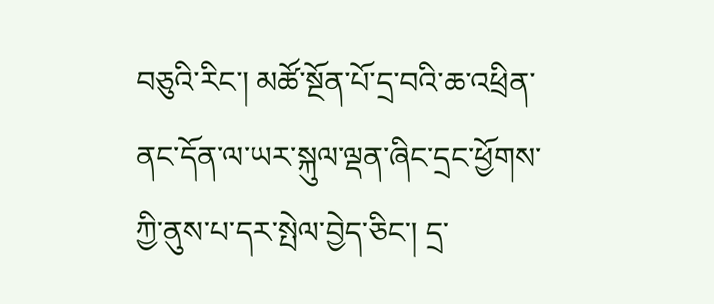བཅུའི་རིང་། མཚོ་སྔོན་པོ་དྲ་བའི་ཆ་འཕྲིན་ནང་དོན་ལ་ཡར་སྐུལ་ལྡན་ཞིང་དྲང་ཕྱོགས་ཀྱི་ནུས་པ་དར་སྤེལ་བྱེད་ཅིང་། དྲ་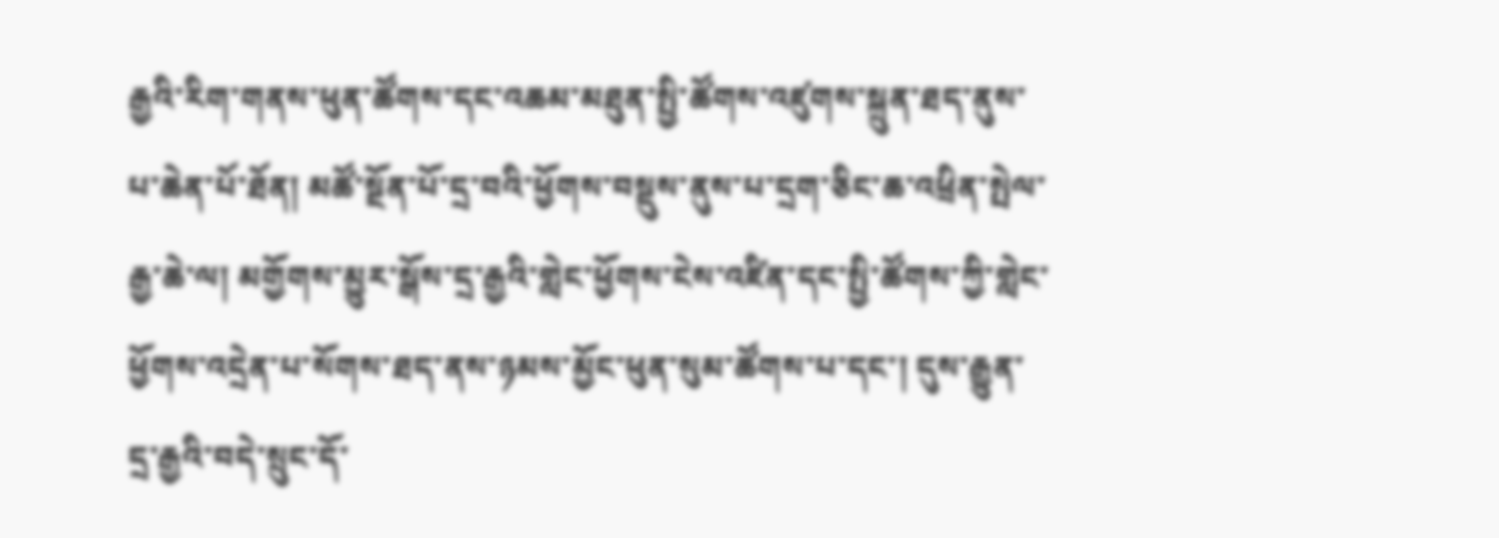རྒྱའི་རིག་གནས་ཕུན་ཚོགས་དང་འཆམ་མཐུན་སྤྱི་ཚོགས་འཛུགས་སྐྲུན་ཐད་ནུས་པ་ཆེན་པོ་ཐོན། མཚོ་སྔོན་པོ་དྲ་བའི་ཕྱོགས་བསྡུས་ནུས་པ་དྲག་ཅིང་ཆ་འཕྲིན་སྤེལ་རྒྱ་ཆེ་ལ། མགྱོགས་མྱུར་སྒོས་དྲ་རྒྱའི་གླེང་ཕྱོགས་ངེས་འཛིན་དང་སྤྱི་ཚོགས་ཀྱི་གླེང་ཕྱོགས་འདྲེན་པ་སོགས་ཐད་ནས་ཉམས་མྱོང་ཕུན་སུམ་ཚོགས་པ་དང་། དུས་རྒྱུན་དྲ་རྒྱའི་བདེ་སྲུང་དོ་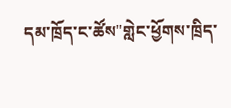དམ་ཁྲོད་ང་ཚོས"གླེང་ཕྱོགས་ཁྲིད་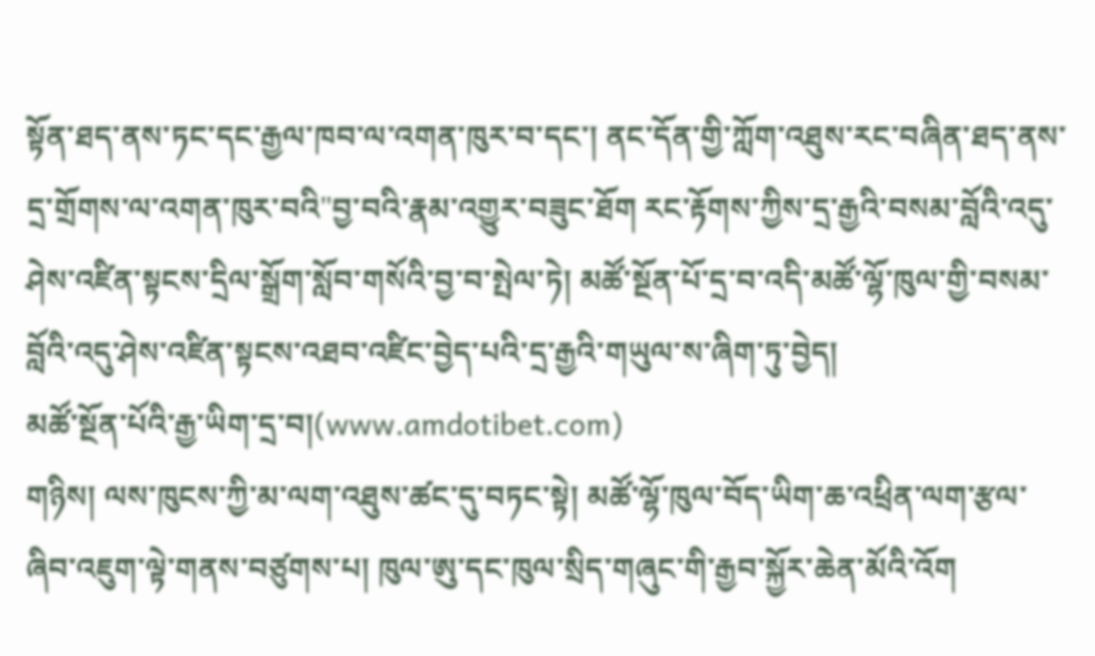སྟོན་ཐད་ནས་ཏང་དང་རྒྱལ་ཁབ་ལ་འགན་ཁུར་བ་དང་། ནང་དོན་གྱི་ཀློག་འཐུས་རང་བཞིན་ཐད་ནས་དྲ་གྲོགས་ལ་འགན་ཁུར་བའི"བྱ་བའི་རྣམ་འགྱུར་བཟུང་ཐོག རང་རྟོགས་ཀྱིས་དྲ་རྒྱའི་བསམ་བློའི་འདུ་ཤེས་འཛིན་སྟངས་དྲིལ་སྒྲོག་སློབ་གསོའི་བྱ་བ་སྤེལ་ཏེ། མཚོ་སྔོན་པོ་དྲ་བ་འདི་མཚོ་ལྷོ་ཁུལ་གྱི་བསམ་བློའི་འདུ་ཤེས་འཛིན་སྟངས་འཐབ་འཛིང་བྱེད་པའི་དྲ་རྒྱའི་གཡུལ་ས་ཞིག་ཏུ་བྱེད།
མཚོ་སྔོན་པོའི་རྒྱ་ཡིག་དྲ་བ།(www.amdotibet.com)
གཉིས། ལས་ཁུངས་ཀྱི་མ་ལག་འཐུས་ཚང་དུ་བཏང་སྟེ། མཚོ་ལྷོ་ཁུལ་བོད་ཡིག་ཆ་འཕྲིན་ལག་རྩལ་ཞིབ་འཇུག་ལྟེ་གནས་བཙུགས་པ། ཁུལ་ཨུ་དང་ཁུལ་སྲིད་གཞུང་གི་རྒྱབ་སྐྱོར་ཆེན་མོའི་འོག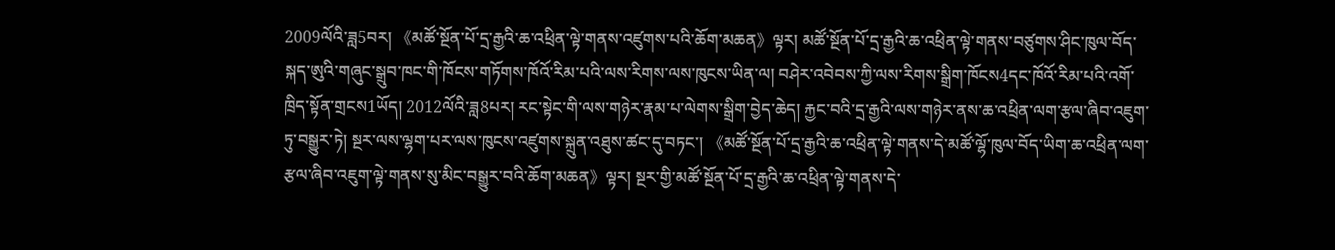2009ལོའི་ཟླ5བར། 《མཚོ་སྔོན་པོ་དྲ་རྒྱའི་ཆ་འཕྲིན་ལྟེ་གནས་འཛུགས་པའི་ཆོག་མཆན》ལྟར། མཚོ་སྔོན་པོ་དྲ་རྒྱའི་ཆ་འཕྲིན་ལྟེ་གནས་བཙུགས་ཤིང་ཁུལ་བོད་སྐད་ཨུའི་གཞུང་སྒྲུབ་ཁང་གི་ཁོངས་གཏོགས་ཁོའོ་རིམ་པའི་ལས་རིགས་ལས་ཁུངས་ཡིན་ལ། བཤེར་འབེབས་ཀྱི་ལས་རིགས་སྒྲིག་ཁོངས4དང་ཁོའོ་རིམ་པའི་འགོ་ཁྲིད་སྟོན་གྲངས1ཡོད། 2012ལོའི་ཟླ8པར། རང་སྟེང་གི་ལས་གཉེར་རྣམ་པ་ལེགས་སྒྲིག་བྱེད་ཆེད། རྐྱང་བའི་དྲ་རྒྱའི་ལས་གཉེར་ནས་ཆ་འཕྲིན་ལག་རྩལ་ཞིབ་འཇུག་ཏུ་བསྒྱུར་ཏེ། སྔར་ལས་ལྷག་པར་ལས་ཁུངས་འཛུགས་སྐྲུན་འཐུས་ཚང་དུ་བཏང་། 《མཚོ་སྔོན་པོ་དྲ་རྒྱའི་ཆ་འཕྲིན་ལྟེ་གནས་དེ་མཚོ་ལྷོ་ཁུལ་བོད་ཡིག་ཆ་འཕྲིན་ལག་རྩལ་ཞིབ་འཇུག་ལྟེ་གནས་སུ་མིང་བསྒྱུར་བའི་ཆོག་མཆན》ལྟར། སྔར་གྱི་མཚོ་སྔོན་པོ་དྲ་རྒྱའི་ཆ་འཕྲིན་ལྟེ་གནས་དེ་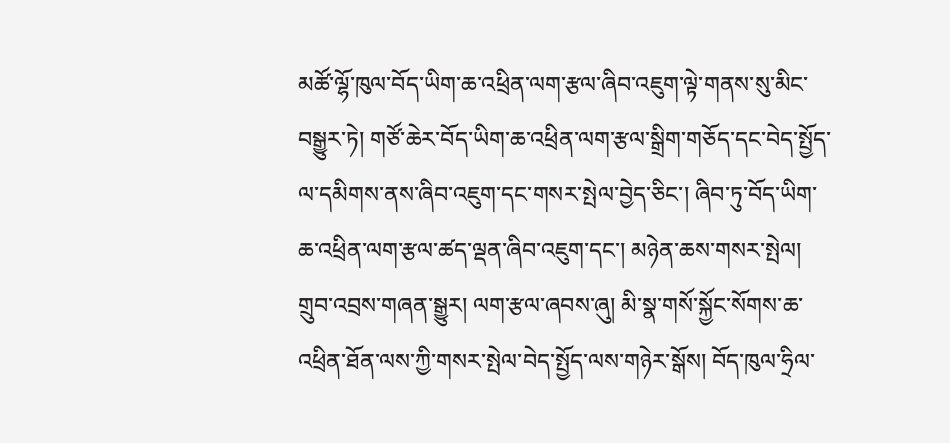མཚོ་ལྷོ་ཁུལ་བོད་ཡིག་ཆ་འཕྲིན་ལག་རྩལ་ཞིབ་འཇུག་ལྟེ་གནས་སུ་མིང་བསྒྱུར་ཏེ། གཙོ་ཆེར་བོད་ཡིག་ཆ་འཕྲིན་ལག་རྩལ་སྒྲིག་གཅོད་དང་བེད་སྤྱོད་ལ་དམིགས་ནས་ཞིབ་འཇུག་དང་གསར་སྤེལ་བྱེད་ཅིང་། ཞིབ་ཏུ་བོད་ཡིག་ཆ་འཕྲིན་ལག་རྩལ་ཚད་ལྡན་ཞིབ་འཇུག་དང་། མཉེན་ཆས་གསར་སྤེལ། གྲུབ་འབྲས་གཞན་སྒྱུར། ལག་རྩལ་ཞབས་ཞུ། མི་སྣ་གསོ་སྐྱོང་སོགས་ཆ་འཕྲིན་ཐོན་ལས་ཀྱི་གསར་སྤེལ་བེད་སྤྱོད་ལས་གཉེར་སྒོས། བོད་ཁུལ་ཧྲིལ་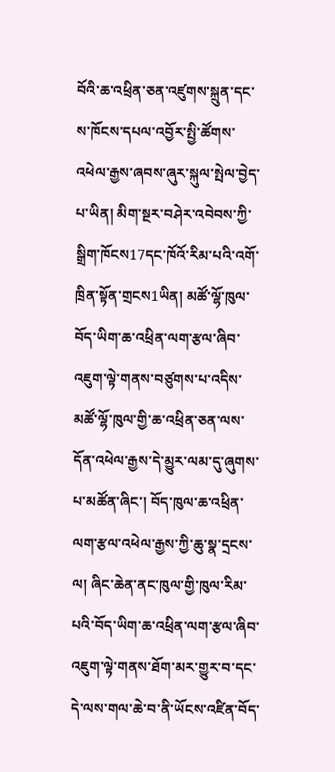བོའི་ཆ་འཕྲིན་ཅན་འཛུགས་སྐྲུན་དང་ས་ཁོངས་དཔལ་འབྱོར་སྤྱི་ཚོགས་འཕེལ་རྒྱས་ཞབས་ཞུར་སྐུལ་སྤེལ་བྱེད་པ་ཡིན། མིག་སྔར་བཤེར་འབེབས་ཀྱི་སྒྲིག་ཁོངས17དང་ཁོའོ་རིམ་པའི་འགོ་ཁྲིན་སྟོན་གྲངས1ཡིན། མཚོ་ལྷོ་ཁུལ་བོད་ཡིག་ཆ་འཕྲིན་ལག་རྩལ་ཞིབ་འཇུག་ལྟེ་གནས་བཙུགས་པ་འདིས་མཚོ་ལྷོ་ཁུལ་གྱི་ཆ་འཕྲིན་ཅན་ལས་དོན་འཕེལ་རྒྱས་དེ་མྱུར་ལམ་དུ་ཞུགས་པ་མཚོན་ཞིང་། བོད་ཁུལ་ཆ་འཕྲིན་ལག་རྩལ་འཕེལ་རྒྱས་ཀྱི་ཆུ་སྣ་དྲངས་ལ། ཞིང་ཆེན་ནང་ཁུལ་གྱི་ཁུལ་རིམ་པའི་བོད་ཡིག་ཆ་འཕྲིན་ལག་རྩལ་ཞིབ་འཇུག་ལྟེ་གནས་ཐོག་མར་གྱུར་བ་དང་དེ་ལས་གལ་ཆེ་བ་ནི་ཡོངས་འཛིན་བོད་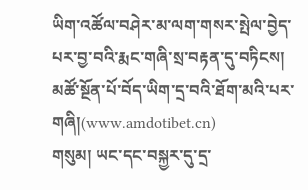ཡིག་འཚོལ་བཤེར་མ་ལག་གསར་སྤེལ་བྱེད་པར་བྱ་བའི་རྨང་གཞི་སྲ་བརྟན་དུ་བཏིངས།
མཚོ་སྔོན་པོ་བོད་ཡིག་དྲ་བའི་ཐོག་མའི་པར་གཞི།(www.amdotibet.cn)
གསུམ། ཡང་དང་བསྐྱར་དུ་དྲ་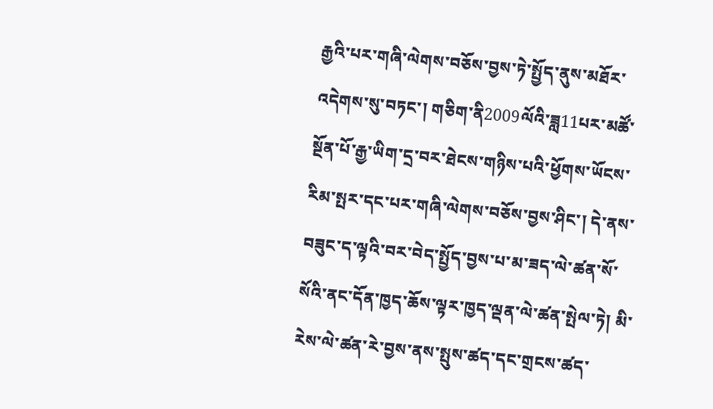རྒྱའི་པར་གཞི་ལེགས་བཅོས་བྱས་ཏེ་སྤྱོད་ནུས་མཐོར་འདེགས་སུ་བཏང་། གཅིག་ནི2009ལོའི་ཟླ11པར་མཚོ་སྔོན་པོ་རྒྱ་ཡིག་དྲ་བར་ཐེངས་གཉིས་པའི་ཕྱོགས་ཡོངས་རིམ་སྤར་དང་པར་གཞི་ལེགས་བཅོས་བྱས་ཤིང་། དེ་ནས་བཟུང་ད་ལྟའི་བར་བེད་སྤྱོད་བྱས་པ་མ་ཟད་ལེ་ཚན་སོ་སོའི་ནང་དོན་ཁྱད་ཆོས་ལྟར་ཁྱད་ལྡན་ལེ་ཚན་སྤེལ་ཏེ། མི་རེས་ལེ་ཚན་རེ་བྱས་ནས་སྤུས་ཚད་དང་གྲངས་ཚད་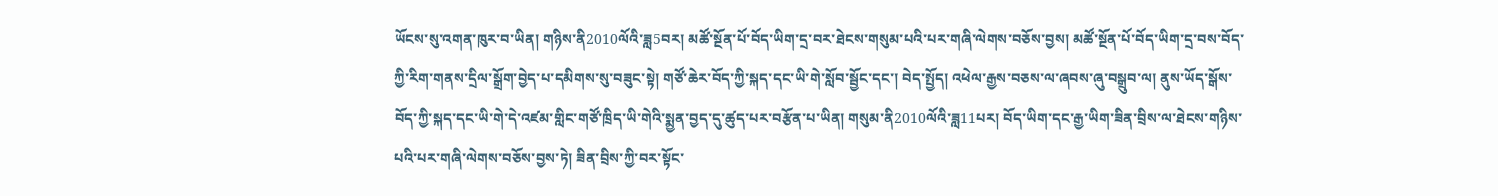ཡོངས་སུ་འགན་ཁུར་བ་ཡིན། གཉིས་ནི2010ལོའི་ཟླ5བར། མཚོ་སྔོན་པོ་བོད་ཡིག་དྲ་བར་ཐེངས་གསུམ་པའི་པར་གཞི་ལེགས་བཅོས་བྱས། མཚོ་སྔོན་པོ་བོད་ཡིག་དྲ་བས་བོད་ཀྱི་རིག་གནས་དྲིལ་སྒྲོག་བྱེད་པ་དམིགས་སུ་བཟུང་སྟེ། གཙོ་ཆེར་བོད་ཀྱི་སྐད་དང་ཡི་གེ་སློབ་སྦྱོང་དང་། བེད་སྤྱོད། འཕེལ་རྒྱས་བཅས་ལ་ཞབས་ཞུ་བསྒྲུབ་ལ། ནུས་ཡོད་སྒོས་བོད་ཀྱི་སྐད་དང་ཡི་གེ་དེ་འཛམ་གླིང་གཙོ་ཁྲིད་ཡི་གེའི་སྨྱན་བྱད་དུ་ཚུད་པར་བརྩོན་པ་ཡིན། གསུམ་ནི2010ལོའི་ཟླ11པར། བོད་ཡིག་དང་རྒྱ་ཡིག་ཟིན་བྲིས་ལ་ཐེངས་གཉིས་པའི་པར་གཞི་ལེགས་བཅོས་བྱས་ཏེ། ཟིན་བྲིས་ཀྱི་བར་སྟོང་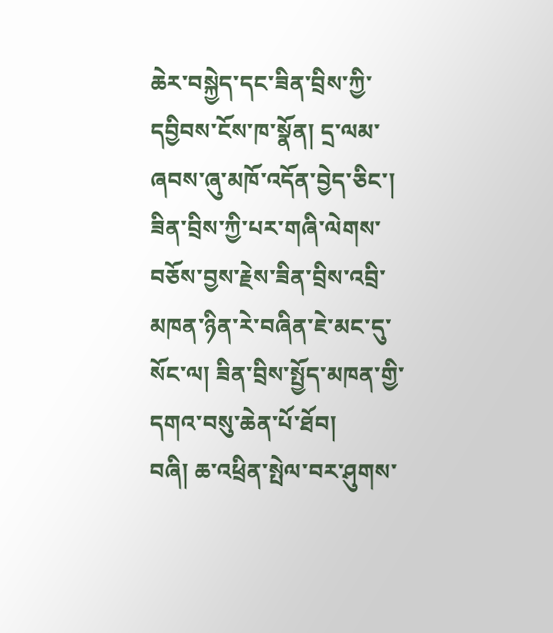ཆེར་བསྐྱེད་དང་ཟིན་བྲིས་ཀྱི་དབྱིབས་ངོས་ཁ་སྣོན། དྲ་ལམ་ཞབས་ཞུ་མཁོ་འདོན་བྱེད་ཅིང་། ཟིན་བྲིས་ཀྱི་པར་གཞི་ལེགས་བཅོས་བྱས་རྗེས་ཟིན་བྲིས་འབྲི་མཁན་ཉིན་རེ་བཞིན་ཇེ་མང་དུ་སོང་ལ། ཟིན་བྲིས་སྤྱོད་མཁན་གྱི་དགའ་བསུ་ཆེན་པོ་ཐོབ།
བཞི། ཆ་འཕྲིན་སྤེལ་བར་ཤུགས་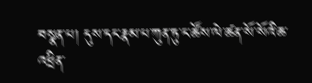བསྣན་པ། དུས་དང་རྣམ་པ་ཀུན་ཏུ་ང་ཚོས་ལེ་ཚན་སོ་སོའི་ཆ་འཕྲིན་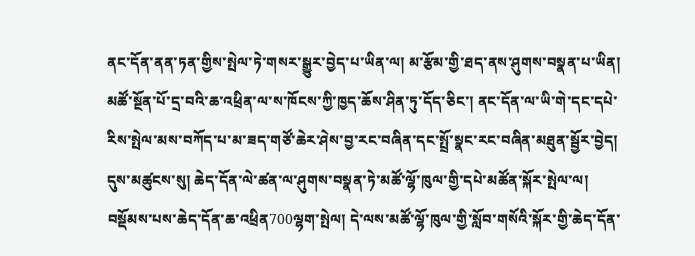ནང་དོན་ནན་ཏན་གྱིས་སྤེལ་ཏེ་གསར་སྒྱུར་བྱེད་པ་ཡིན་ལ། མ་རྩོམ་གྱི་ཐད་ནས་ཤུགས་བསྣན་པ་ཡིན། མཚོ་སྔོན་པོ་དྲ་བའི་ཆ་འཕྲིན་ལ་ས་ཁོངས་ཀྱི་ཁྱད་ཆོས་ཤིན་ཏུ་དོད་ཅིང་། ནང་དོན་ལ་ཡི་གེ་དང་དཔེ་རིས་སྤེལ་མས་བཀོད་པ་མ་ཟད་གཙོ་ཆེར་ཤེས་བྱ་རང་བཞིན་དང་སྤྲོ་སྣང་རང་བཞིན་མཐུན་སྦྱོར་བྱེད། དུས་མཚུངས་སུ། ཆེད་དོན་ལེ་ཚན་ལ་ཤུགས་བསྣན་ཏེ་མཚོ་ལྷོ་ཁུལ་གྱི་དཔེ་མཚོན་སྐོར་སྤེལ་ལ། བསྡོམས་པས་ཆེད་དོན་ཆ་འཕྲིན700ལྷག་སྤེལ། དེ་ལས་མཚོ་ལྷོ་ཁུལ་གྱི་སློབ་གསོའི་སྐོར་གྱི་ཆེད་དོན་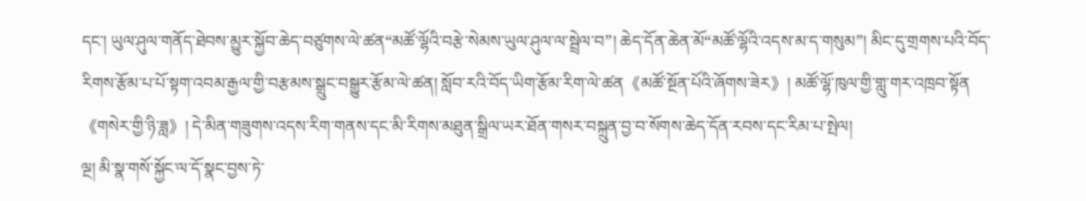དང་། ཡུལ་ཤུལ་གནོད་ཐེབས་མྱུར་སྐྱོབ་ཆེད་བཙུགས་ལེ་ཚན“མཚོ་ལྷོའི་བརྩེ་སེམས་ཡུལ་ཤུལ་ལ་སྦྲེལ་བ”། ཆེད་དོན་ཆེན་མོ“མཚོ་ལྷོའི་འདས་མ་ད་གསུམ”། མིང་དུ་གྲགས་པའི་བོད་རིགས་རྩོམ་པ་པོ་སྟག་འབམ་རྒྱལ་གྱི་བརྩམས་སྒྲུང་བསྒྱུར་རྩོམ་ལེ་ཚན། སློབ་རའི་བོད་ཡིག་རྩོམ་རིག་ལེ་ཚན《མཚོ་སྔོན་པོའི་ཞོགས་ཟེར》། མཚོ་ལྷོ་ཁུལ་གྱི་གླུ་གར་འཁྲབ་སྟོན《གསེར་གྱི་ཉི་ཟླ》། དེ་མིན་གཟུགས་འདས་རིག་གནས་དང་མི་རིགས་མཐུན་སྒྲིལ་ཡར་ཐོན་གསར་བསྐྲུན་བྱ་བ་སོགས་ཆེད་དོན་རབས་དང་རིམ་པ་སྤེལ།
ལྔ། མི་སྣ་གསོ་སྐྱོང་ལ་དོ་སྣང་བྱས་ཏེ་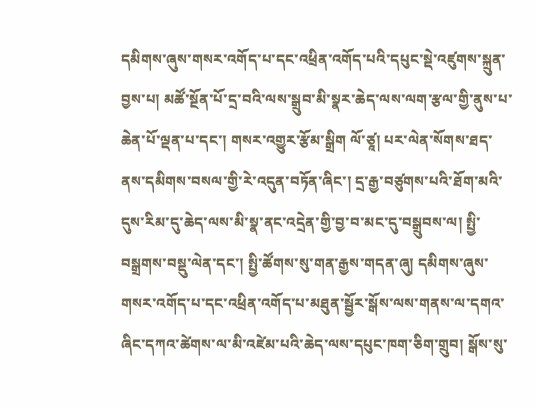དམིགས་ཞུས་གསར་འགོད་པ་དང་འཕྲིན་འགོད་པའི་དཔུང་སྡེ་འཛུགས་སྐྲུན་བྱས་པ། མཚོ་སྔོན་པོ་དྲ་བའི་ལས་སྒྲུབ་མི་སྣར་ཆེད་ལས་ལག་རྩལ་གྱི་ནུས་པ་ཆེན་པོ་ལྡན་པ་དང་། གསར་འགྱུར་རྩོམ་སྒྲིག ལོ་ཙཱ། པར་ལེན་སོགས་ཐད་ནས་དམིགས་བསལ་གྱི་རེ་འདུན་བཏོན་ཞིང་། དྲ་རྒྱ་བཙུགས་པའི་ཐོག་མའི་དུས་རིམ་དུ་ཆེད་ལས་མི་སྣ་ནང་འདྲེན་གྱི་བྱ་བ་མང་དུ་བསྒྲུབས་ལ། སྤྱི་བསྒྲགས་བསྡུ་ལེན་དང་། སྤྱི་ཚོགས་སུ་གན་རྒྱས་གདན་ཞུ། དམིགས་ཞུས་གསར་འགོད་པ་དང་འཕྲིན་འགོད་པ་མཐུན་སྦྱོར་སྒོས་ལས་གནས་ལ་དགའ་ཞིང་དཀའ་ཚེགས་ལ་མི་འཛེམ་པའི་ཆེད་ལས་དཔུང་ཁག་ཅིག་གྲུབ། སྒོས་སུ་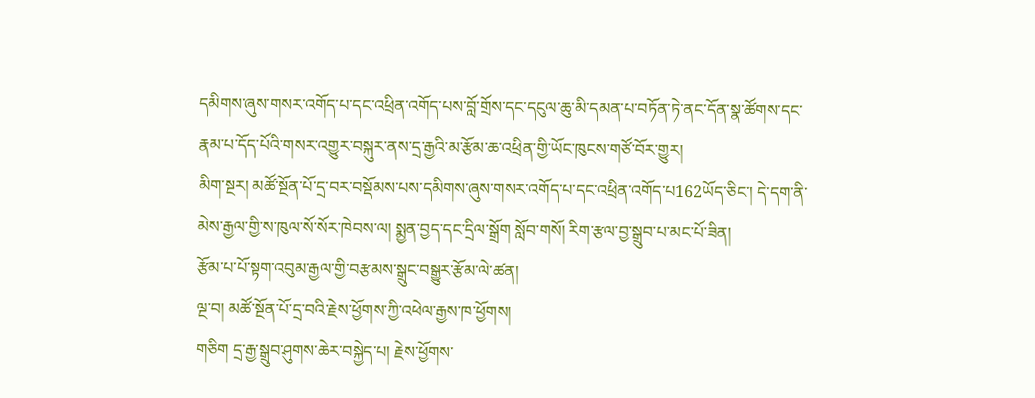དམིགས་ཞུས་གསར་འགོད་པ་དང་འཕྲིན་འགོད་པས་བློ་གྲོས་དང་དངུལ་ཆུ་མི་དམན་པ་བཏོན་ཏེ་ནང་དོན་སྣ་ཚོགས་དང་རྣམ་པ་དོད་པོའི་གསར་འགྱུར་བསྐུར་ནས་དྲ་རྒྱའི་མ་རྩོམ་ཆ་འཕྲིན་གྱི་ཡོང་ཁུངས་གཙོ་བོར་གྱུར།
མིག་སྔར། མཚོ་སྔོན་པོ་དྲ་བར་བསྡོམས་པས་དམིགས་ཞུས་གསར་འགོད་པ་དང་འཕྲིན་འགོད་པ162ཡོད་ཅིང་། དེ་དག་ནི་མེས་རྒྱལ་གྱི་ས་ཁུལ་སོ་སོར་ཁེབས་ལ། སྨྱན་བྱད་དང་དྲིལ་སྒྲོག སློབ་གསོ། རིག་རྩལ་བྱ་སྒྲུབ་པ་མང་པོ་ཟིན།
རྩོམ་པ་པོ་སྟག་འབུམ་རྒྱལ་གྱི་བརྩམས་སྒྲུང་བསྒྱུར་རྩོམ་ལེ་ཚན།
ལྔ་བ། མཚོ་སྔོན་པོ་དྲ་བའི་རྗེས་ཕྱོགས་ཀྱི་འཕེལ་རྒྱས་ཁ་ཕྱོགས།
གཅིག དྲ་རྒྱ་སྒྲུབ་ཤུགས་ཆེར་བསྐྱེད་པ། རྗེས་ཕྱོགས་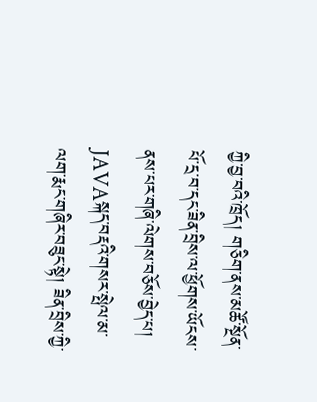ཀྱི་བྱ་བའི་ཁྲོད། གཅིག་ནས་མཚོ་སྔོན་པོ་དྲ་བ་དང་ཟིན་བྲིས་ལ་ཕྱོགས་ཡོངས་ནས་པར་གཞི་ལེགས་བཅོས་བྱེད་པ། JAVAསྐད་བརྡའི་གསར་སྤེལ་མ་ལག་རྨང་གཞིར་བཟུང་སྟེ། ཟིན་བྲིས་ཀྱི་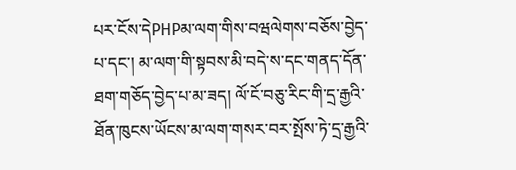པར་ངོས་དེPHPམ་ལག་གིས་བཝལེགས་བཅོས་བྱེད་པ་དང་། མ་ལག་གི་སྟབས་མི་བདེ་ས་དང་གནད་དོན་ཐག་གཅོད་བྱེད་པ་མ་ཟད། ལོ་ངོ་བཅུ་རིང་གི་དྲ་རྒྱའི་ཐོན་ཁུངས་ཡོངས་མ་ལག་གསར་བར་སྤོས་ཏེ་དྲ་རྒྱའི་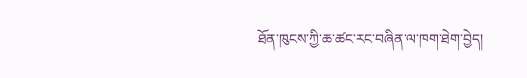ཐོན་ཁུངས་ཀྱི་ཆ་ཚང་རང་བཞིན་ལ་ཁག་ཐེག་བྱེད།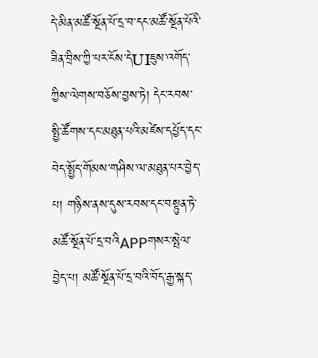དེ་མིན་མཚོ་སྔོན་པོ་དྲ་བ་དང་མཚོ་སྔོན་པོའི་ཟིན་བྲིས་ཀྱི་པར་ངོས་དེUIཇུས་འགོད་ཀྱིས་ལེགས་བཅོས་བྱས་ཏེ། དེང་རབས་སྤྱི་ཚོགས་དང་མཐུན་པའི་མཛེས་དཔྱོད་དང་བེད་སྤྱོད་གོམས་གཤིས་ལ་མཐུན་པར་བྱེད་པ། གཉིས་ནས་དུས་རབས་དང་བསྟུན་ཏེ་མཚོ་སྔོན་པོ་དྲ་བའིAPPགསར་སྤེལ་བྱེད་པ། མཚོ་སྔོན་པོ་དྲ་བའི་བོད་རྒྱ་སྐད་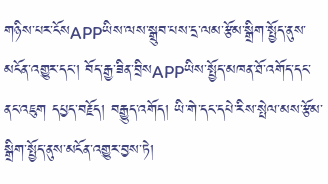གཉིས་པར་ངོསAPPཡིས་ལས་སྒྲུབ་པས་དྲ་ལམ་རྩོམ་སྒྲིག་སྤྱོད་ནུས་མངོན་འགྱུར་དང་། བོད་རྒྱ་ཟིན་བྲིསAPPཡིས་སྤྱོད་མཁན་ཐོ་འགོད་དང་ནང་འཇུག དཔྱད་བརྗོད། བརྒྱུད་འགོད། ཡི་གེ་དང་དཔེ་རིས་སྤེལ་མས་རྩོམ་སྒྲིག་སྤྱོད་ནུས་མངོན་འགྱུར་བྱས་ཏེ།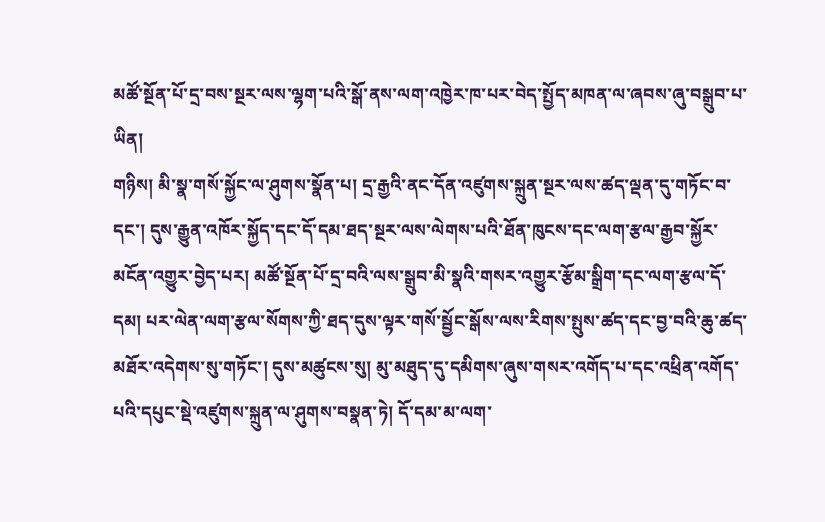མཚོ་སྔོན་པོ་དྲ་བས་སྔར་ལས་ལྷག་པའི་སྒོ་ནས་ལག་འཁྱེར་ཁ་པར་བེད་སྤྱོད་མཁན་ལ་ཞབས་ཞུ་བསྒྲུབ་པ་ཡིན།
གཉིས། མི་སྣ་གསོ་སྐྱོང་ལ་ཤུགས་སྣོན་པ། དྲ་རྒྱའི་ནང་དོན་འཛུགས་སྐྲུན་སྔར་ལས་ཚད་ལྡན་དུ་གཏོང་བ་དང་། དུས་རྒྱུན་འཁོར་སྐྱོད་དང་དོ་དམ་ཐད་སྔར་ལས་ལེགས་པའི་ཐོན་ཁུངས་དང་ལག་རྩལ་རྒྱབ་སྐྱོར་མངོན་འགྱུར་བྱེད་པར། མཚོ་སྔོན་པོ་དྲ་བའི་ལས་སྒྲུབ་མི་སྣའི་གསར་འགྱུར་རྩོམ་སྒྲིག་དང་ལག་རྩལ་དོ་དམ། པར་ལེན་ལག་རྩལ་སོགས་ཀྱི་ཐད་དུས་ལྟར་གསོ་སྦྱོང་སྒོས་ལས་རིགས་སྤུས་ཚད་དང་བྱ་བའི་ཆུ་ཚད་མཐོར་འདེགས་སུ་གཏོང་། དུས་མཚུངས་སུ། མུ་མཐུད་དུ་དམིགས་ཞུས་གསར་འགོད་པ་དང་འཕྲིན་འགོད་པའི་དཔུང་སྡེ་འཛུགས་སྐྲུན་ལ་ཤུགས་བསྣན་ཏེ། དོ་དམ་མ་ལག་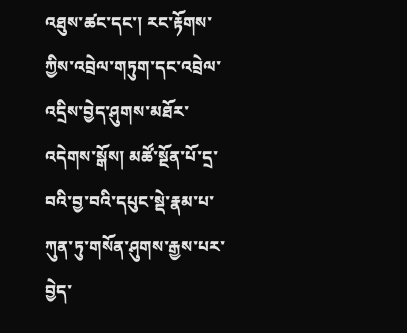འཐུས་ཚང་དང་། རང་རྟོགས་ཀྱིས་འབྲེལ་གཏུག་དང་འབྲེལ་འདྲིས་བྱེད་ཤུགས་མཐོར་འདེགས་སྒོས། མཚོ་སྔོན་པོ་དྲ་བའི་བྱ་བའི་དཔུང་སྡེ་རྣམ་པ་ཀུན་ཏུ་གསོན་ཤུགས་རྒྱས་པར་བྱེད་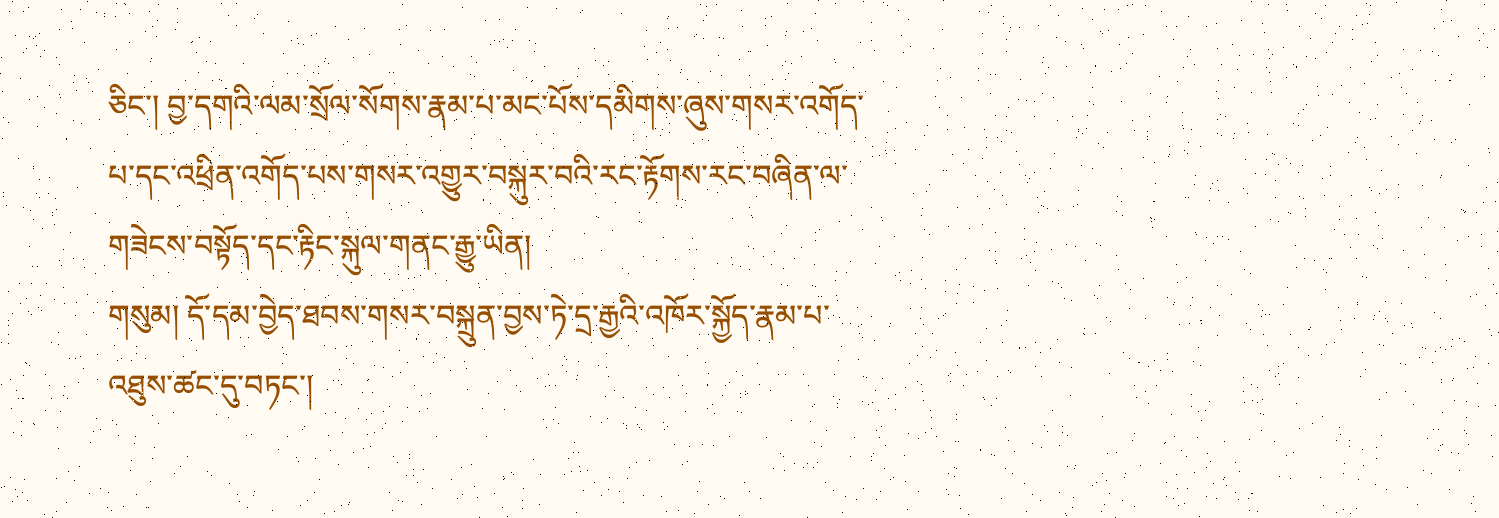ཅིང་། བྱ་དགའི་ལམ་སྲོལ་སོགས་རྣམ་པ་མང་པོས་དམིགས་ཞུས་གསར་འགོད་པ་དང་འཕྲིན་འགོད་པས་གསར་འགྱུར་བསྐུར་བའི་རང་རྟོགས་རང་བཞིན་ལ་གཟེངས་བསྟོད་དང་རྟིང་སྐུལ་གནང་རྒྱུ་ཡིན།
གསུམ། དོ་དམ་བྱེད་ཐབས་གསར་བསྐྲུན་བྱས་ཏེ་དྲ་རྒྱའི་འཁོར་སྐྱོད་རྣམ་པ་འཐུས་ཚང་དུ་བཏང་།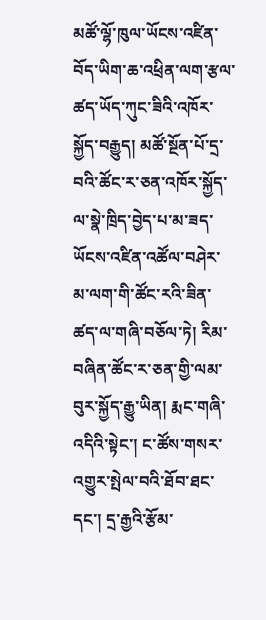མཚོ་ལྷོ་ཁུལ་ཡོངས་འཛིན་བོད་ཡིག་ཆ་འཕྲིན་ལག་རྩལ་ཚད་ཡོད་ཀུང་ཟིའི་འཁོར་སྐྱོད་བརྒྱུད། མཚོ་སྔོན་པོ་དྲ་བའི་ཚོང་ར་ཅན་འཁོར་སྐྱོད་ལ་སྣེ་ཁྲིད་བྱེད་པ་མ་ཟད་ཡོངས་འཛིན་འཚོལ་བཤེར་མ་ལག་གི་ཚོང་རའི་ཟིན་ཚད་ལ་གཞི་བཅོལ་ཏེ། རིམ་བཞིན་ཚོང་ར་ཅན་གྱི་ལམ་བུར་སྐྱོད་རྒྱུ་ཡིན། རྨང་གཞི་འདིའི་སྟེང་། ང་ཚོས་གསར་འགྱུར་སྤེལ་བའི་ཐོབ་ཐང་དང་། དྲ་རྒྱའི་རྩོམ་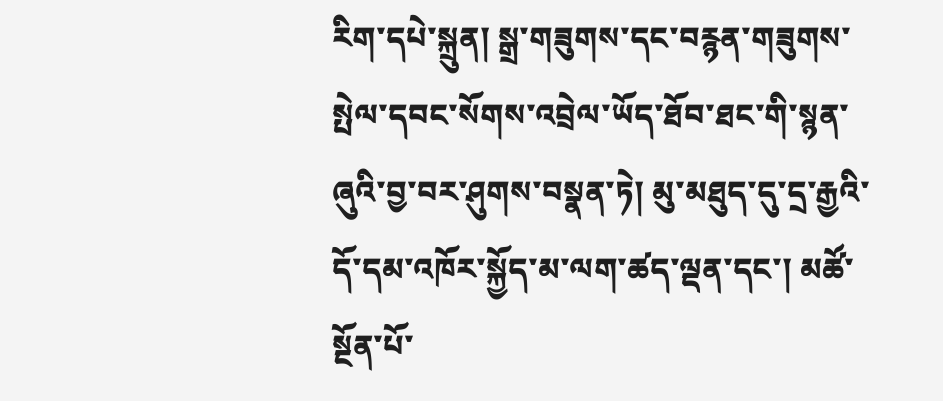རིག་དཔེ་སྐྲུན། སྒྲ་གཟུགས་དང་བརྙན་གཟུགས་སྤེལ་དབང་སོགས་འབྲེལ་ཡོད་ཐོབ་ཐང་གི་སྙན་ཞུའི་བྱ་བར་ཤུགས་བསྣན་ཏེ། མུ་མཐུད་དུ་དྲ་རྒྱའི་དོ་དམ་འཁོར་སྐྱོད་མ་ལག་ཚད་ལྡན་དང་། མཚོ་སྔོན་པོ་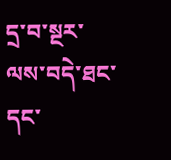དྲ་བ་སྔར་ལས་བདེ་ཐང་དང་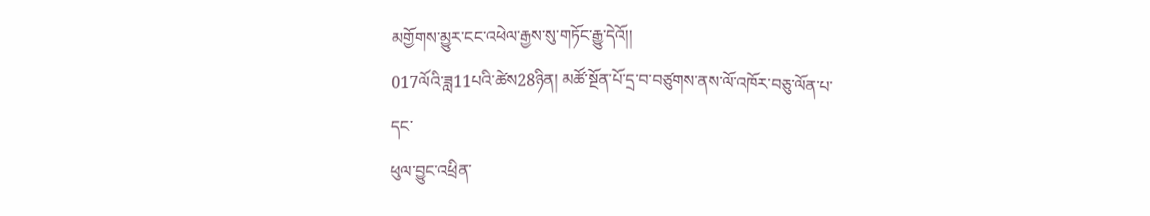མགྱོགས་མྱུར་ངང་འཕེལ་རྒྱས་སུ་གཏོང་རྒྱུ་དེའོ།།
017ལོའི་ཟླ11པའི་ཚེས28ཉིན། མཚོ་སྔོན་པོ་དྲ་བ་བཙུགས་ནས་ལོ་འཁོར་བཅུ་ལོན་པ་དང་
ཕུལ་བྱུང་འཕྲིན་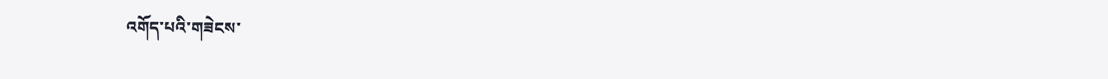འགོད་པའི་གཟེངས་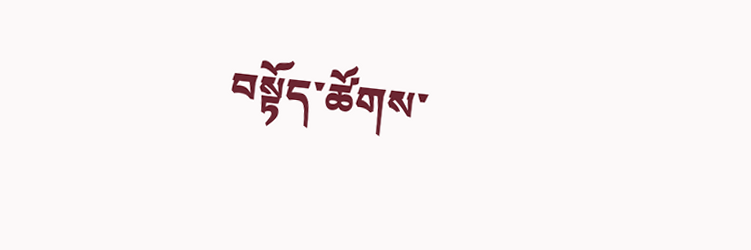བསྟོད་ཚོགས་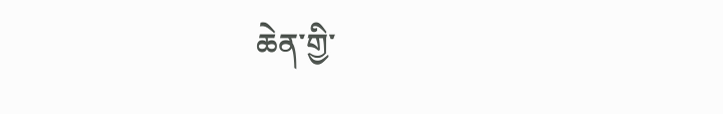ཆེན་གྱི་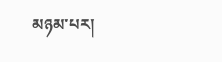མཉམ་པར།